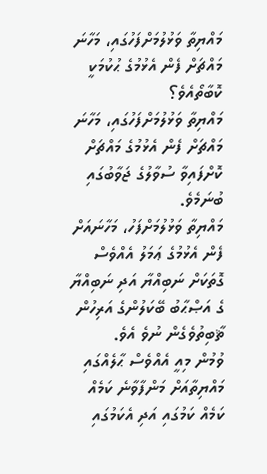މައްޔިތާ ވަޅުލުމަށްފަހުގައި، މަހާނަ މައްޗަށް ފެން އެޅުމުގެ ޙުކުމަކީ ކޮބާތޯއެވެ؟
މައްޔިތާ ވަޅުލުމަށްފަހުގައި، މަހާނަ މައްޗަށް ފެން އެޅުމުގެ މައްޗަށް ކޮށްފައިވާ ސުވާލުގެ ޖަވާބުގައި ބުނަމެވެ.
މައްޔިތާ ވަޅުލުމަށްފަހު، މަހާނައަށް ފެން އެޅުމުގެ ޢަމަލު އެއްވެސް ގޮތަކަށް ނަބިއްޔާ އަދި ނަބިއްޔާ ގެ އަޞްޙާބު ބޭކަލުންގެ އަރިހުން ޘާބިތުވެގެން ނުވެ އެވެ.
ވުމުން މިއީ އެއްވެސް ޙާލެއްގައި މައްޔިތާއަށް މަންފާވާނެ ކަމެއް ކަމެއް ކަމުގައި އަދި އެކަމުގައި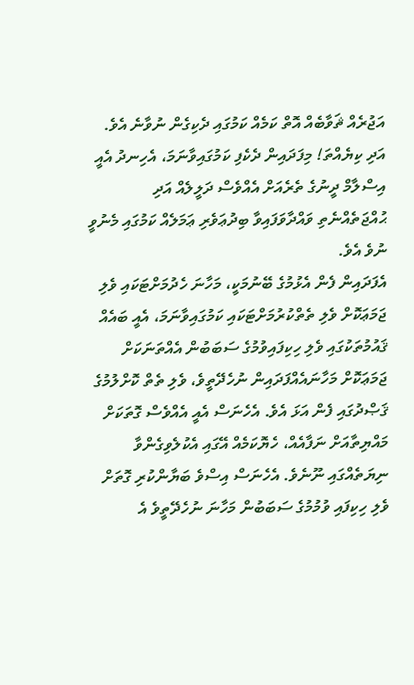އަޖުރެއް ޘަވާބެއް އޮތް ކަމެއް ކަމުގައި ދެކިގެން ނުވާނެ އެވެ.
އަދި ކިޔެއްތަ! މިފަދައިން ދެކެފި ކަމުގައިވާނަމަ، އެހިނދު އެއީ އިސްލާމް ދީނުގެ ތެރެއަށް އެއްވެސް ދަލީލެއް އަދި ޙުއްޖަތެއްނެތި ވައްދާވަފައިވާ ބިދުޢަވެރި ޢަމަލެއް ކަމުގައި މެނުވީ ނުވެ އެވެ.
އެފަދައިން ފެން އެޅުމުގެ ބޭނުމަކީ، މަހާނަ ހެދުމަށްޓަކައި ވެލި ޖަމަޢަކޮށް ވެލި ތެތްކުރުމަށްޓަކައި ކަމުގައިވާނަމަ، އެއީ ބައެއް ޤައުމުތަކުގައި ވެލި ހިކިފައިވުމުގެ ސަބަބުން އެއްތަނަކަށް ޖަމަޢަކޮށް މަހާނައެއްފަދައިން ނުހެދޭތީވެ، ވެލި ތެތް ކޮށްލުމުގެ ޤަޞްދުގައި ފެން އަޅަ އެވެ. އެހެނަސް އެއީ އެއްވެސް ގޮތަކަށް މައްޔިތާއަށް ނަފާއެއް، ހެޔޮކަމެއް އޭގައި އެކުލެވިގެންވާ ނިޔަތެއްގައި ނޫނެވެ. އެހެނަސް އިސްވެ ބަޔާންކުރި ގޮތަށް ވެލި ހިކިފައި ވުމުމުގެ ސަބަބުން މަހާނަ ނުހެދޭތީވެ އެ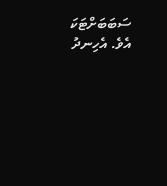ސަބަބަށްޓަކަ އެވެ. އެހިނދު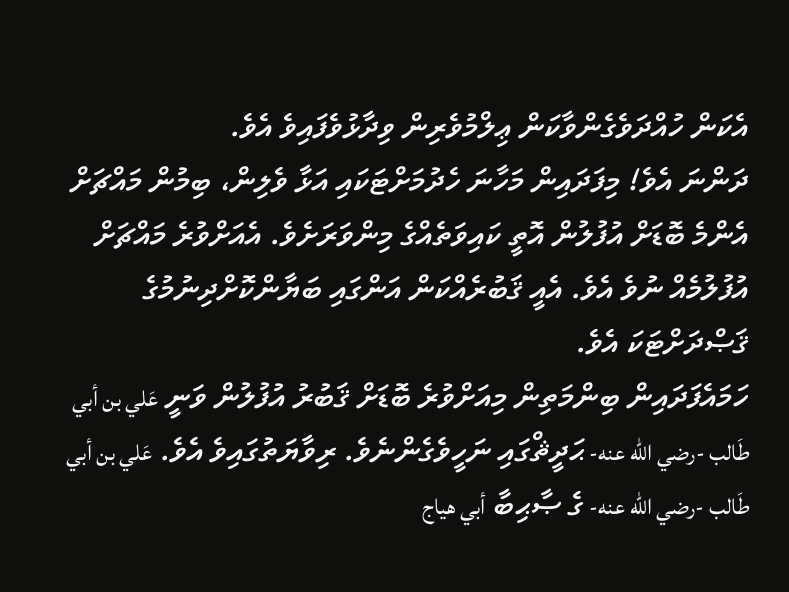އެކަން ހުއްދަވެގެންވާކަން ޢިލްމުވެރިން ވިދާޅުވެފައިވެ އެވެ.
ދަންނަ އެވެ! މިފަދައިން މަހާނަ ހެދުމަށްޓަކައި އަޅާ ވެލިން، ބިމުން މައްޗަށް އެންމެ ބޮޑަށް އުފުލުން އޮތީ ކައިވަތެއްގެ މިންވަރަށެވެ. އެއަށްވުރެ މައްޗަށް އުފުލުމެއް ނުވެ އެވެ. އެއީ ޤަބުރެއްކަން އަންގައި ބަޔާންކޮށްދިނުމުގެ ޤަޞްދަށްޓަކަ އެވެ.
ހަމައެފަދައިން ބިންމަތިން މިއަށްވުރެ ބޮޑަށް ޤަބުރު އުފުލުން ވަނީ عَلي بن أبي طَالب -رضي الله عنه- ޙަދީޘްގައި ނަހީވެގެންނެވެ. ރިވާޔަތުގައިވެ އެވެ. عَلي بن أبي طَالب -رضي الله عنه- ގެ ޞާޙިބާ أبي هياج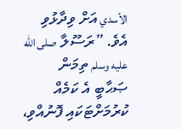الأسدي އަށް ވިދާޅުވި އެވެ. ”ރަސޫލާ صلى الله عليه وسلم ތިމަން ޞަޙާބީ އެ ކަމެއް ކުރުމަށްޓަކައި ފޮނުއްވި،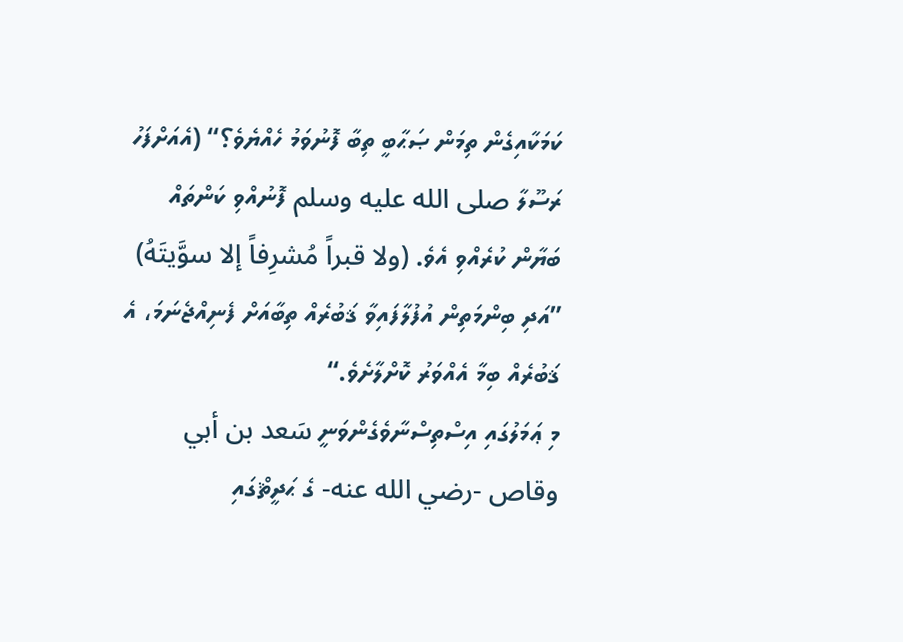ކަމަކާއިގެން ތިމަން ޞަޙާބީ ތިބާ ފޮނުވަމު ހެއްޔެވެ؟“ (އެއަށްފަހު ރަސޫލާ صلى الله عليه وسلم ފޮނުއްވި ކަންތައް ބަޔާން ކުރެއްވި އެވެ. (ولا قبراً مُشرِفاً إلا سوَّيتَهُ) ”އަދި ބިންމަތިން އުފުލާފައިވާ ޤަބުރެއް ތިބާއަށް ފެނިއްޖެނަމަ، އެ ޤަބުރެއް ބިމާ އެއްވަރު ކޮށްލާށެވެ.“
މި ޢަމަލުގައި އިސްތިސްނާވެގެންވަނީ سَعد بن أبي وقاص -رضي الله عنه- ގެ ޙަދީޘްގައި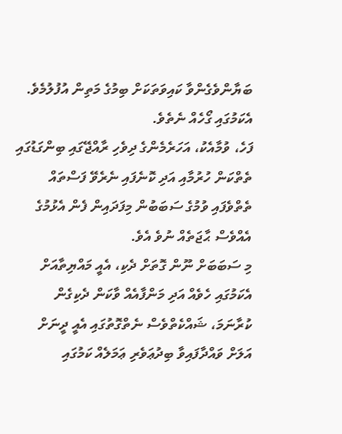ބަޔާންވެގެންވާ ކައިވަތަކަށް ބިމުގެ މަތިން އުފުލުމެވެ. އެކަމުގައި ގޯހެއް ނެތެވެ.
ފަހެ، ވުމާއެކު، އަހަރެމެންގެ ދިވެހި ރާއްޖޭގައި ބިންގަޑުގައި ތެތްކަން ހުރުމާއި އަދި ކޮނެފައި ނެރެވޭ ފަސްތައް ތެތްވެފައި ވުމުގެ ސަބަބުން މިފަދައިން ފެން އެޅުމުގެ އެއްވެސް ޙާޖަތެއް ނުވެ އެވެ.
މި ސަބަބަށް ނޫން ގޮތަށް ދެކި، އެއީ މައްޔިތާއަށް އެކަމުގައި ހެވެއް އަދި މަންފާއެއް ވާކަން ދެކިގެން ކުރާނަމަ، ޝައްކެތްވެސް ނެތްގޮތުގައި އެއީ ދީނަށް އަލަށް ވައްދާފައިވާ ބިދުޢަވެރި ޢަމަލެއް ކަމުގައި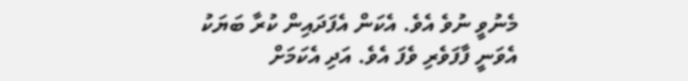މެނުވީ ނުވެ އެވެ. އެކަން އެފަދައިން ކުރާ ބަޔަކު އެވަނީ ފާފަވެރި ވެފަ އެވެ. އަދި އެކަމަށް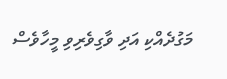މަގުދެއްކި އަދި ވާގިވެރިވި މީހާވެސް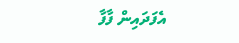އެފަދައިން ފާފާ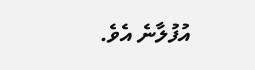އުފުލާނެ އެވެ.